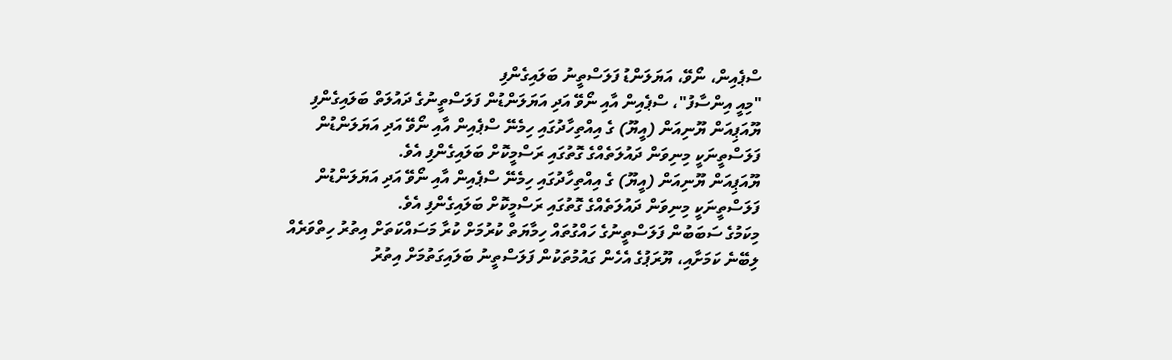ސްޕެއިން، ނޯވޭ، އަޔަލަންޑު ފަލަސްތީނު ބަލައިގެންފި
"މިއީ އިންސާފު"، ސްޕެއިން އާއި ނޯވޭ އަދި އަޔަލަންޑުން ފަލަސްތީނުގެ ދައުލަތް ބަލައިގެންފި
ޔޫއަޕިއަން ޔޫނިއަން (އީޔޫ) ގެ އިއްތިހާދުގައި ހިމެނޭ ސްޕެއިން އާއި ނޯވޭ އަދި އަޔަލަންޑުން ފަލަސްތީނަކީ މިނިވަން ދައުލަތެއްގެ ގޮތުގައި ރަސްމީކޮށް ބަލައިގެންފި އެވެ.
ޔޫއަޕިއަން ޔޫނިއަން (އީޔޫ) ގެ އިއްތިހާދުގައި ހިމެނޭ ސްޕެއިން އާއި ނޯވޭ އަދި އަޔަލަންޑުން ފަލަސްތީނަކީ މިނިވަން ދައުލަތެއްގެ ގޮތުގައި ރަސްމީކޮށް ބަލައިގެންފި އެވެ.
މިކަމުގެ ސަބަބުން ފަލަސްތީނުގެ ހައްގުތައް ހިމާޔަތް ކުރުމަށް ކުރާ މަސައްކަތަށް އިތުރު ހިތްވަރެއް ލިބޭނެ ކަމަށާއި، ޔޫރަޕުގެ އެހެން ގައުމުތަކުން ފަލަސްތީނު ބަލައިގަތުމަށް އިތުރު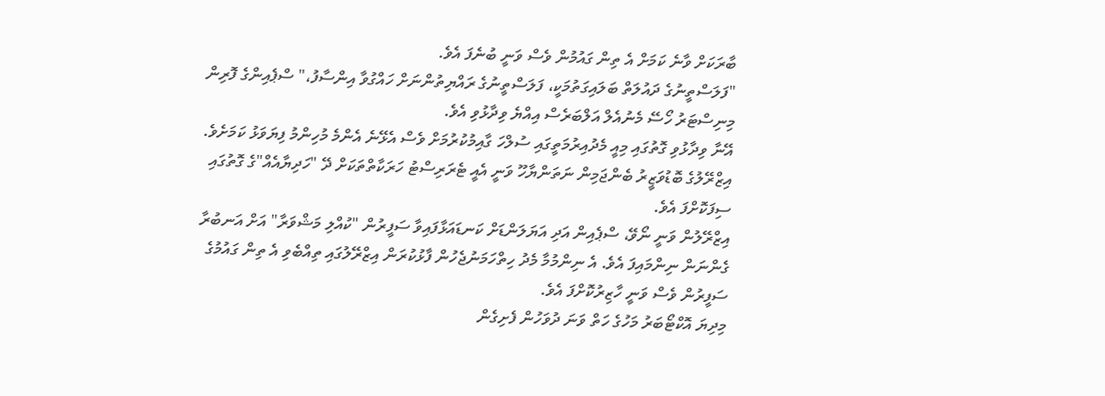ބާރަކަށް ވާނެ ކަމަށް އެ ތިން ގައުމުން ވެސް ވަނީ ބުނެފަ އެވެ.
"ފަލަސްތީނުގެ ދައުލަތް ބަލައިގަތުމަކީ، ފަލަސްތީނުގެ ރައްޔިތުންނަށް ހައްގުވާ އިންސާފު،" ސްޕެއިންގެ ފޮރިން މިނިސްޓަރު ހޯސޭ މެނުއެލް އަލްބަރެސް އިއްޔެ ވިދާޅުވި އެވެ.
އޭނާ ވިދާޅުވި ގޮތުގައި މިއީ މެދުއިރުމަތީގައި ސުލްހަ ގާއިމުކުރުމަށް ވެސް އެޅޭނެ އެންމެ މުހިންމު ފިޔަވަޅު ކަމަށެވެ.
އިޒްރޭލުގެ ބޮޑުވަޒީރު ބެންޖަމިން ނަތަންޔާހޫ ވަނީ އެއީ ޓެރަރިސްޓު ހަރަކާތްތަކަށް ދޭ "ހަދިޔާއެއް"ގެ ގޮތުގައި ސިފަކޮށްފަ އެވެ.
އިޒްރޭލުން ވަނީ ނޯވޭ، ސްޕެއިން އަދި އަޔަލަންޑަށް ކަނޑައަޅާފައިވާ ސަފީރުން "ކުއްލި މަޝްވަރާ" އަށް އަނބުރާ ގެންނަން ނިންމައިފަ އެވެ. އެ ނިންމުމާ މެދު ހިތްހަމަނުޖެހުން ފާޅުކުރަން އިޒްރޭލުގައި ތިއްބެވި އެ ތިން ގައުމުގެ ސަފީރުން ވެސް ވަނީ ހާޒިރުކޮށްފަ އެވެ.
މިދިޔަ އޮކްޓޯބަރު މަހުގެ ހަތް ވަނަ ދުވަހުން ފެށިގެން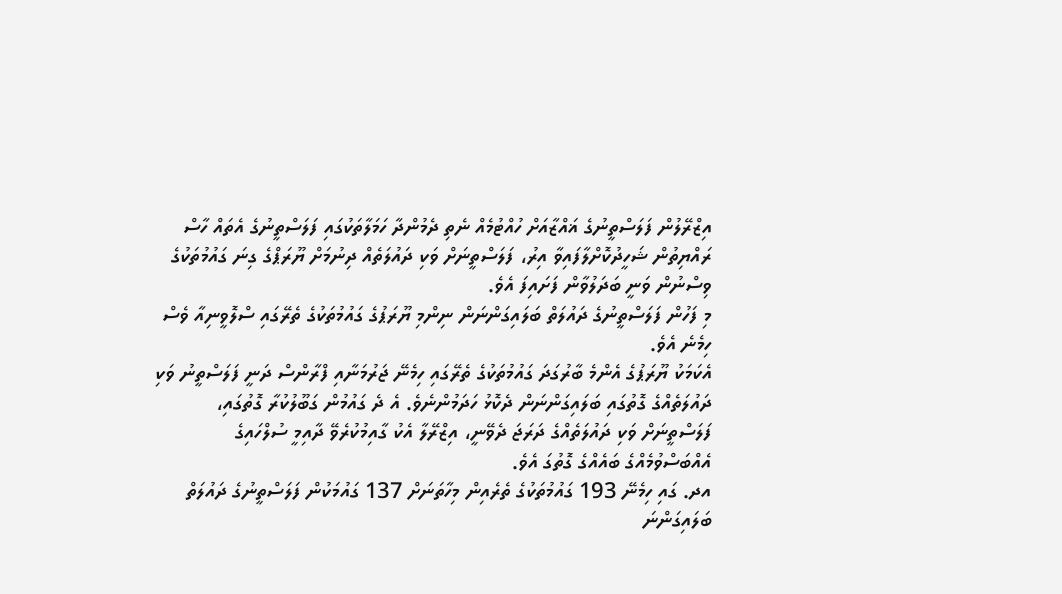އިޒްރޭލުން ފަލަސްތީނުގެ ޣައްޒާއަށް ހުއްޓުމެއް ނެތި ދެމުންދާ ހަމަލާތަކުގައި ފަލަސްތީނުގެ އެތައް ހާސް ރައްޔިތުން ޝަހީދުކޮށްލާފައިވާ އިރު، ފަލަސްތީނަށް ވަކި ދައުލަތެއް ދިނުމަށް ޔޫރަޕްގެ ގިނަ ގައުމުތަކުގެ ވިސްނުން ވަނީ ބަދަލުވާން ފަށައިފަ އެވެ.
މި ފަހުން ފަލަސްތީނުގެ ދައުލަތް ބަލައިގަންނަން ނިންމި ޔޫރަޕުގެ ގައުމުތަކުގެ ތެރޭގައި ސްލޮވީނިއާ ވެސް ހިމެނެ އެވެ.
އެކަމަކު ޔޫރަޕުގެ އެންމެ ބާރުގަދަ ގައުމުތަކުގެ ތެރޭގައި ހިމެނޭ ޖަރުމަނާއި ފްރާންސް ދަނީ ފަލަސްތީނު ވަކި ދައުލަތެއްގެ ގޮތުގައި ބަލައިގަންނަން ދެކޮޅު ހަދަމުންނެވެ. އެ ދެ ގައުމުން ގަބޫލުކުރާ ގޮތުގައި، ފަލަސްތީނަށް ވަކި ދައުލަތެއްގެ ދަރަޖަ ދެވޭނީ، އިޒްރޭލާ އެކު ގާއިމުކުރެވޭ ދާއިމީ ސުލްހައިގެ އެއްބަސްވުމެއްގެ ބައެއްގެ ގޮތުގަ އެވެ.
އދ. ގައި ހިމެނޭ 193 ގައުމުތަކުގެ ތެރެއިން މިހާތަނަށް 137 ގައުމަކުން ފަލަސްތީނުގެ ދައުލަތް ބަލައިގަންނަ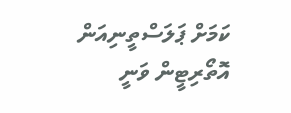ކަމަށް ޕަލަސްތީނިއަން އޮތޯރިޓީން ވަނީ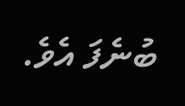ބުނެފަ އެވެ.